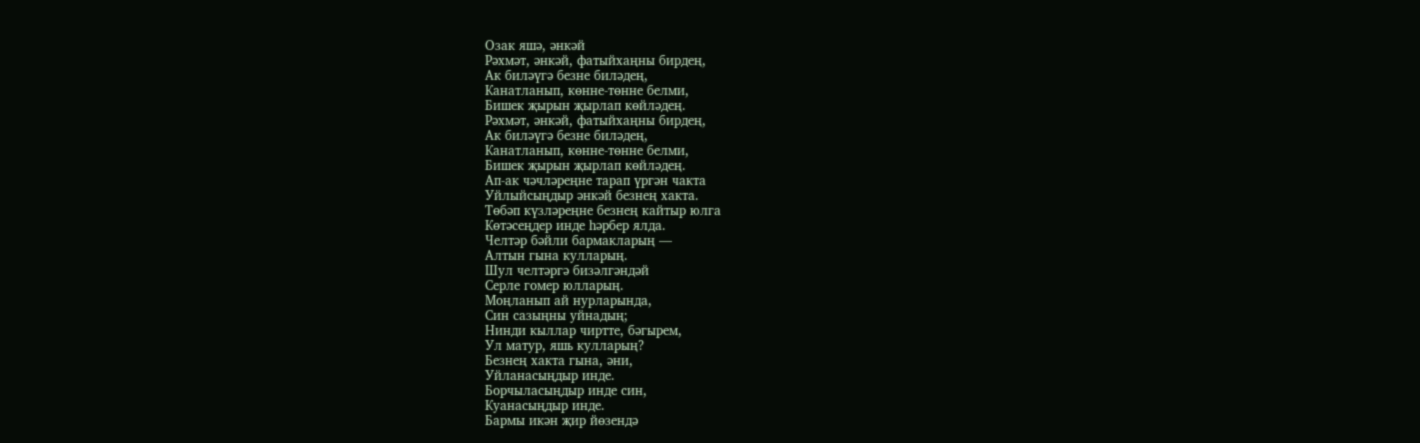Озак яшә, әнкәй
Рәхмәт, әнкәй, фатыйхаңны бирдең,
Ак биләүгә безне биләдең,
Канатланып, көнне-төнне белми,
Бишек җырын җырлап көйләдең.
Рәхмәт, әнкәй, фатыйхаңны бирдең,
Ак биләүгә безне биләдең,
Канатланып, көнне-төнне белми,
Бишек җырын җырлап көйләдең.
Ап-ак чәчләреңне тарап үргән чакта
Уйлыйсыңдыр әнкәй безнең хакта.
Төбәп күзләреңне безнең кайтыр юлга
Көтәсеңдер инде һәрбер ялда.
Челтәр бәйли бармакларың —
Алтын гына кулларың.
Шул челтәргә бизәлгәндәй
Cерле гомер юлларың.
Моңланып ай нурларында,
Син сазыңны уйнадың;
Нинди кыллар чиртте, бәгырем,
Ул матур, яшь кулларың?
Безнең хакта гына, әни,
Уйланасыңдыр инде.
Борчыласыңдыр инде син,
Куанасыңдыр инде.
Бармы икән җир йөзендә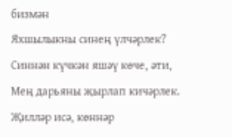бизмән
Яхшылыкны синең үлчәрлек?
Синнән күчкән яшәү көче, әти,
Мең дарьяны җырлап кичәрлек.
Җилләр исә, көннәр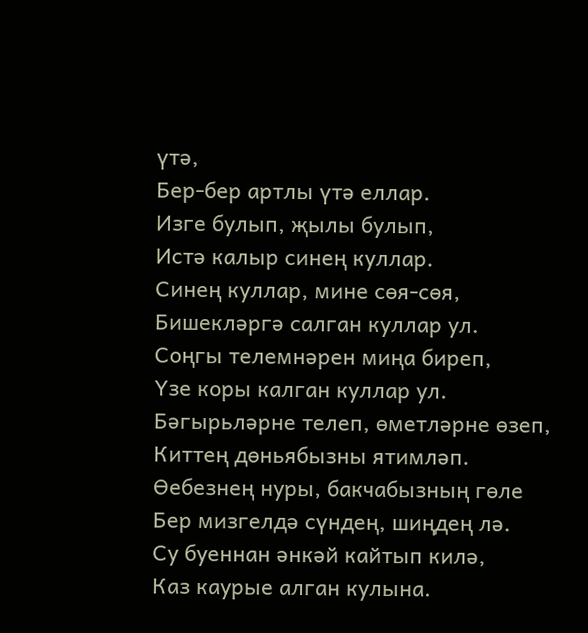үтә,
Бер-бер артлы үтә еллар.
Изге булып, җылы булып,
Истә калыр синең куллар.
Синең куллар, мине сөя-сөя,
Бишекләргә салган куллар ул.
Соңгы телемнәрен миңа биреп,
Үзе коры калган куллар ул.
Бәгырьләрне телеп, өметләрне өзеп,
Киттең дөньябызны ятимләп.
Өебезнең нуры, бакчабызның гөле
Бер мизгелдә сүндең, шиңдең лә.
Су буеннан әнкәй кайтып килә,
Каз каурые алган кулына.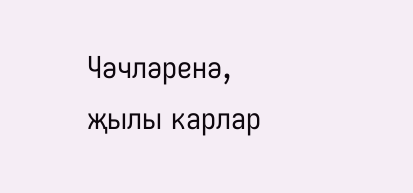Чәчләренә, җылы карлар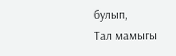булып,
Тал мамыгы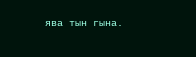ява тын гына.